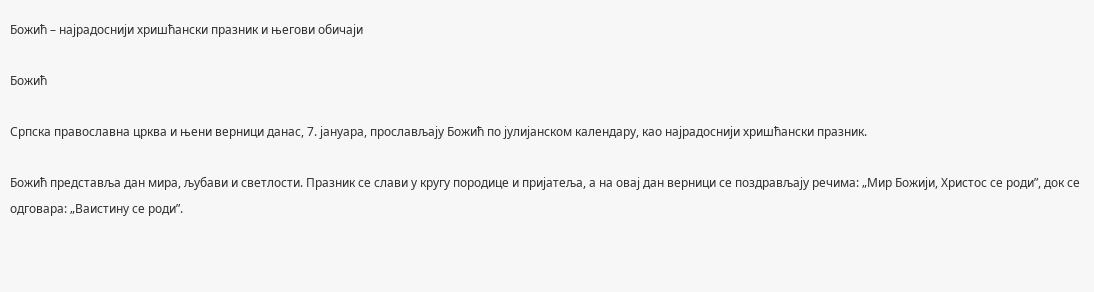Божић – најрадоснији хришћански празник и његови обичаји

Божић

Српска православна црква и њени верници данас, 7. јануара, прослављају Божић по јулијанском календару, као најрадоснији хришћански празник.

Божић представља дан мира, љубави и светлости. Празник се слави у кругу породице и пријатеља, а на овај дан верници се поздрављају речима: „Мир Божији, Христос се роди”, док се одговара: „Ваистину се роди”.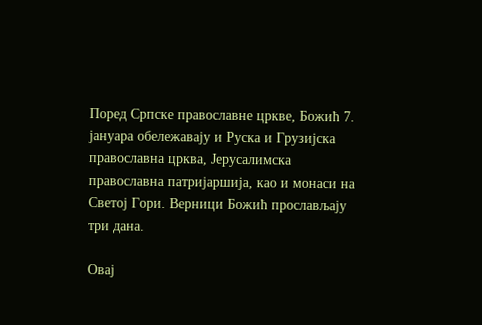Поред Српске православне цркве, Божић 7. јануара обележавају и Руска и Грузијска православна црква, Јерусалимска православна патријаршија, као и монаси на Светој Гори. Верници Божић прослављају три дана.

Овај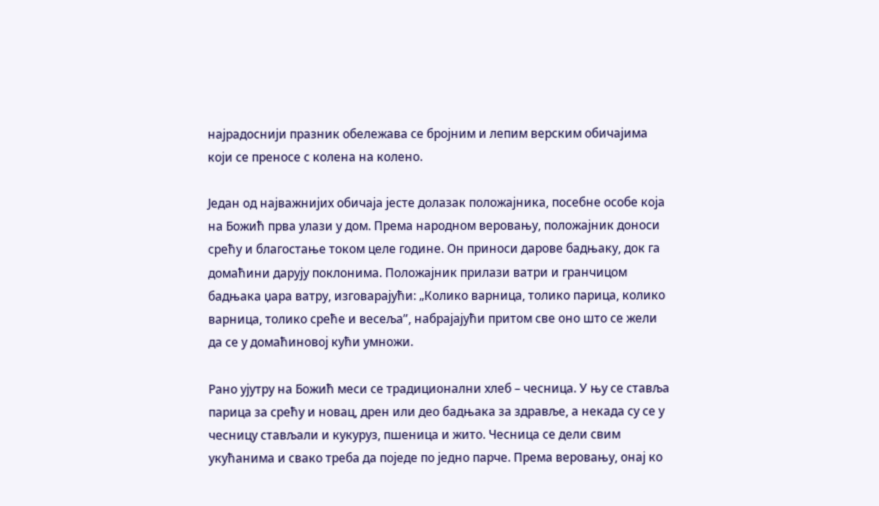најрадоснији празник обележава се бројним и лепим верским обичајима који се преносе с колена на колено.

Један од најважнијих обичаја јесте долазак положајника, посебне особе која на Божић прва улази у дом. Према народном веровању, положајник доноси срећу и благостање током целе године. Он приноси дарове бадњаку, док га домаћини дарују поклонима. Положајник прилази ватри и гранчицом бадњака џара ватру, изговарајући: „Колико варница, толико парица, колико варница, толико среће и весеља”, набрајајући притом све оно што се жели да се у домаћиновој кући умножи.

Рано ујутру на Божић меси се традиционални хлеб – чесница. У њу се ставља парица за срећу и новац, дрен или део бадњака за здравље, а некада су се у чесницу стављали и кукуруз, пшеница и жито. Чесница се дели свим укућанима и свако треба да поједе по једно парче. Према веровању, онај ко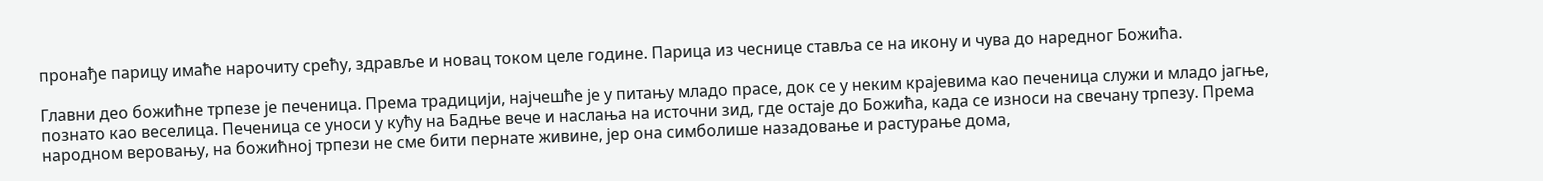пронађе парицу имаће нарочиту срећу, здравље и новац током целе године. Парица из чеснице ставља се на икону и чува до наредног Божића.

Главни део божићне трпезе је печеница. Према традицији, најчешће је у питању младо прасе, док се у неким крајевима као печеница служи и младо јагње, познато као веселица. Печеница се уноси у кућу на Бадње вече и наслања на источни зид, где остаје до Божића, када се износи на свечану трпезу. Према народном веровању, на божићној трпези не сме бити пернате живине, јер она симболише назадовање и растурање дома,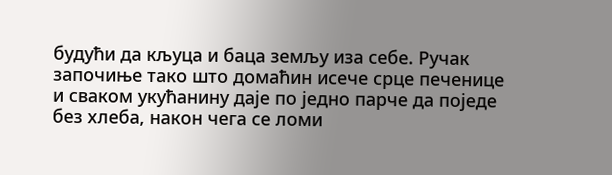будући да кљуца и баца земљу иза себе. Ручак започиње тако што домаћин исече срце печенице и сваком укућанину даје по једно парче да поједе без хлеба, након чега се ломи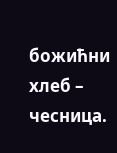божићни хлеб – чесница.